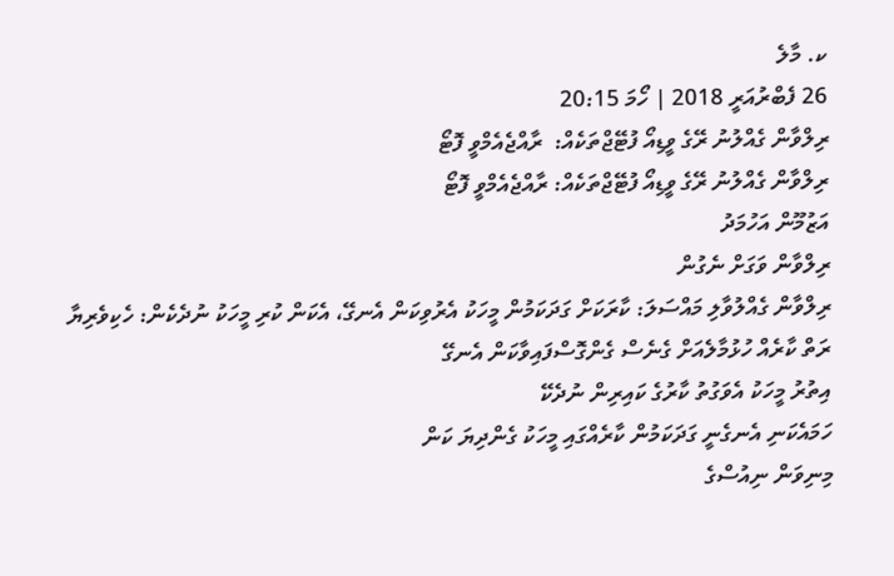ކ. މާލެ
26 ފެބްރުއަރީ 2018 | ހޯމަ 20:15
ރިލްވާން ގެއްލުނު ރޭގެ ވީޑިއޯ ފުޓޭޖްތަކެއް:  ރާއްޖެއެމްވީ ފޮޓޯ
ރިލްވާން ގެއްލުނު ރޭގެ ވީޑިއޯ ފުޓޭޖްތަކެއް: ރާއްޖެއެމްވީ ފޮޓޯ
އަޒުމޫން އަހުމަދު
ރިލްވާން ވަގަށް ނެގުން
ރިލްވާން ގެއްލުވާލި މައްސަލަ: ކާރަކަށް ގަދަކަމުން މީހަކު އެރުވިކަން އެނގޭ، އެކަން ކުރި މީހަކު ނުދެކެން: ހެކިވެރިޔާ
ރަތް ކާރެއް ހުޅުމާލެއަށް ގެނެސް ގެންގޮސްފައިވާކަން އެނގޭ
އިތުރު މީހަކު އެވަގުތު ކާރުގެ ކައިރިން ނުދެކޭ
ހަމައެކަނި އެނގެނީ ގަދަކަމުން ކާރެއްގައި މީހަކު ގެންދިޔަ ކަން
މިނިވަން ނިއުސްގެ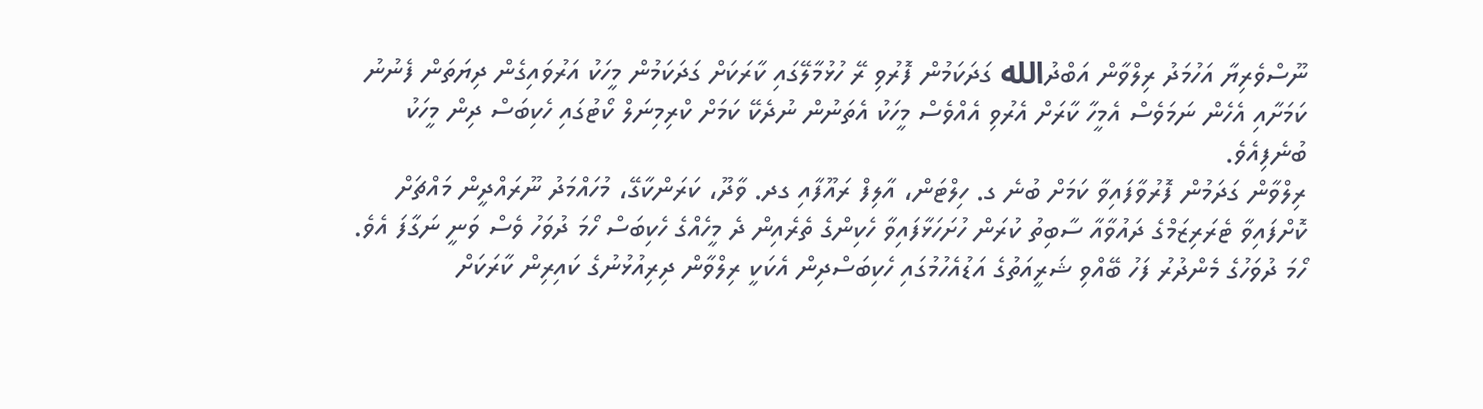ނޫސްވެރިޔާ އަހުމަދު ރިލްވާން އަބްދުالله ގަދަކަމުން ފޮރުވި ރޭ ހުޅުމާލޭގައި ކާރަކަށް ގަދަކަމުން މީހަކު އަރުވައިގެން ދިޔަތަން ފެނުނު ކަމަށާއި އެހެން ނަމަވެސް އެމީހާ ކާރަށް އެރުވި އެއްވެސް މީހަކު އެތަނުން ނުދެކޭ ކަމަށް ކްރިމިނަލް ކޯޓުގައި ހެކިބަސް ދިން މީހަކު ބުނެފިއެވެ.
ރިލްވާން ގަދަމުން ފޮރުވާފައިވާ ކަމަށް ބުނެ ގ. ހިލްޓަން، އާލިފް ރައޫފާއި ގދ. ވާދޫ، ކަރަންކާގޭ، މުހައްމަދު ނޫރައްދީން މައްޗަށް ކޮށްފައިވާ ޓެރަރިޒަމްގެ ދައުވާއާ ސާބިތު ކުރަން ހުށަހަޅާފައިވާ ހެކިންގެ ތެރެއިން ދެ މީހެއްގެ ހެކިބަސް ހޯމަ ދުވަހު ވެސް ވަނީ ނަގާފަ އެވެ.
ހޯމަ ދުވަހުގެ މެންދުރު ފަހު ބޭއްވި ޝަރީއަތުގެ އަޑުއެހުމުގައި ހެކިބަސްދިން އެކަކީ ރިލްވާން ދިރިއުޅުނުގެ ކައިރިން ކާރަކަށް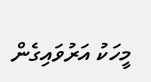މީހަކު އަރުވައިގެން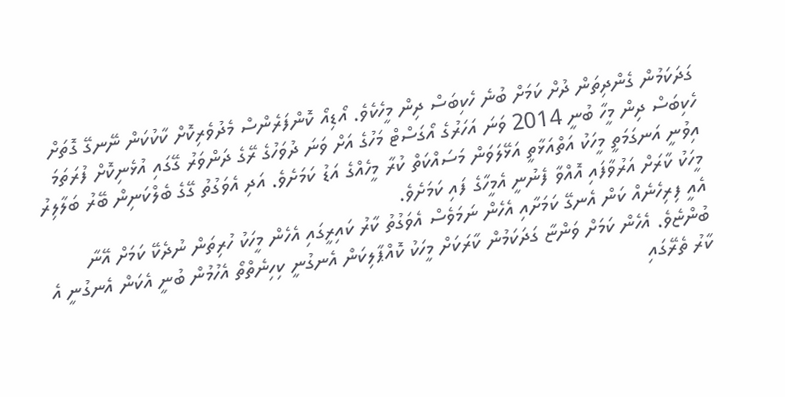ގަދަކަމުން ގެންދިތަން ދުށް ކަމަށް ބުނެ ހެކިބަސް ދިން މީހެކެވެ. އޯޑިއޯ ކޮންފަރެންސް މެދުވެރިކޮށް ކާކުކަން ނޭނގޭ ގޮތަށް ހެކިބަސް ދިން މީހާ ބުނީ 2014 ވަނަ އަހަރުގެ އޯގަސްޓް މަހުގެ އަށް ވަނަ ދުވަހުގެ ރޭގެ ދަންވަރު ގޭގައި އުޅެނިކޮށް ފުރަތަމަ އިވުނީ އަނގަމަތީ މީހަކު އަތްއަޅާތީ އަޅޭލަވަން މަސައްކަތް ކުރާ މީހެއްގެ އަޑު ކަމަށެވެ. އަދި އެވަގުތު ގޭގެ ބެލްކަނިން ބޭރު ބަލާލިރު މީހަކު ކާރަށް އަރުވާފައި އޮއްވާ ފެނުނީ އެމީހާގެ ފައި ކަމަށެވެ.
އެއީ ފިރިހެނެއް ކަން އެނގޭ ކަމަށާއި އެހެން ނަމަވެސް އެވަގުތު ކާރު ކައިރީގައި އެހެން މީހަކު ހުރިތަން ނުދެކޭ ކަމަށް އޭނާ ބުންޏެވެ. އެހެން ކަމަށް ވަންޏާ ގަދަކަމުން ކާރަކަށް މީހަކު ކޮއްޕާލިކަން އެނގުނީ ކިހިނެތްތޯ އެހުމުން ބުނީ އެކަން އެނގުނީ އެ ކާރު ތެރޭގައި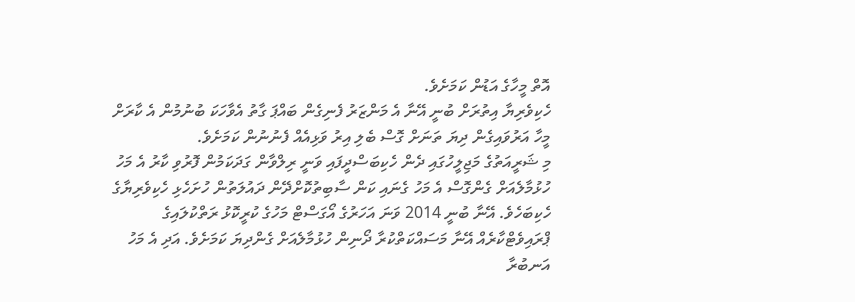އޮތް މީހާގެ އަޑުން ކަމަށެވެ.
ހެކިވެރިޔާ އިތުރަށް ބުނީ އޭނާ އެ މަންޒަރު ފެނިގެން ބައްޕަ ގާތު އެވާހަކަ ބުނުމުން އެ ކާރަށް މީހާ އަރުވައިގެން ދިޔަ ތަނަށް ގޮސް ބެލި އިރު ވަޅިއެއް ފެނުނުން ކަމަށެވެ.
މި ޝަރީއަތުގެ މަޖިލީހުގައި ދެން ހެކިބަސްދީފައި ވަނީ ރިލްވާން ގަދަކަމުން ފޮރުވި ކާރު އެ މަހު ހުޅުމާލެއަށް ގެންގޮސް އެ މަހު ގެނައި ކަން ސާބިތުކޮށްދޭން ދައުލަތުން ހުށަހެޅި ހެކިވެރިޔާގެ ހެކިބަހެވެ. އޭނާ ބުނީ 2014 ވަނަ އަހަރުގެ އޯގަސްޓް މަހުގެ ކުރީކޮޅު ރަތްކުލައިގެ ޕްރައިވެޓްކާރެއް އޭނާ މަސައްކަތްކުރާ ދޯނިން ހުޅުމާލެއަށް ގެންދިޔަ ކަމަށެވެ. އަދި އެ މަހު އަނބުރާ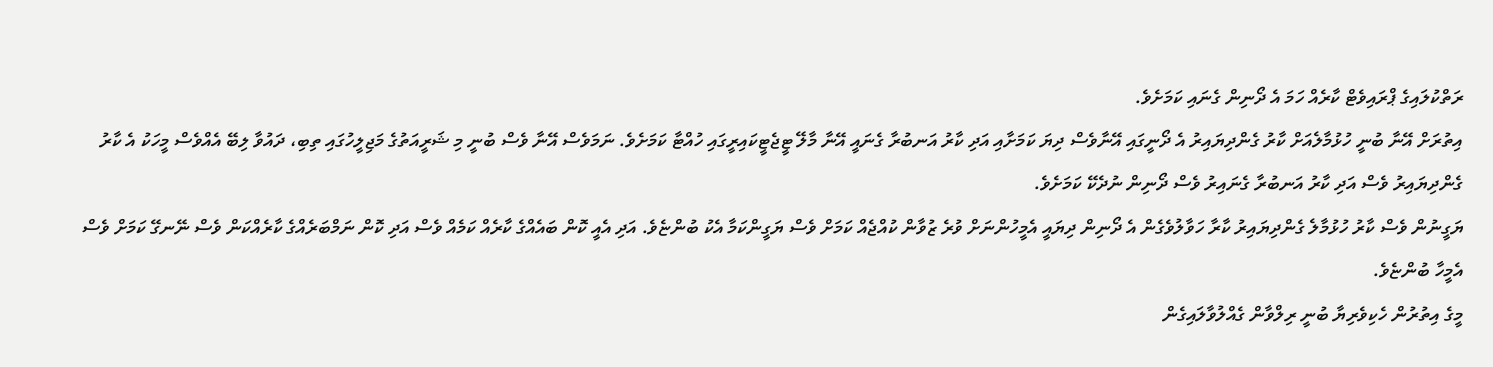ރަތްކުލައިގެ ޕްރައިވެޓް ކާރެއް ހަމަ އެ ދޯނިން ގެނައި ކަމަށެވެ.
އިތުރަށް އޭނާ ބުނީ ހުޅުމާލެއަށް ކާރު ގެންދިޔައިރު އެ ދޯނީގައި އޭނާވެސް ދިޔަ ކަމަށާއި އަދި ކާރު އަނބުރާ ގެނައީ އޭނާ މާލޭ ޓީޖެޓީކައިރީގައި ހުއްޓާ ކަމަށެވެ. ނަމަވެސް އޭނާ ވެސް ބުނީ މި ޝަރީއަތުގެ މަޖިލީހުގައި ތިބި، ދައުވާ ލިބޭ އެއްވެސް މީހަކު އެ ކާރު ގެންދިޔައިރު ވެސް އަދި ކާރު އަނބުރާ ގެނައިރު ވެސް ދޯނިން ނުދެކޭ ކަމަށެވެ.
ޔަގީނުން ވެސް ކާރު ހުޅުމާލެ ގެންދިޔައިރު ކާރާ ހަވާލުވެގެން އެ ދޯނިން ދިޔައީ އެމީހުންނަށް ވުރެ ޒުވާން ކުއްޖެއް ކަމަށް ވެސް ޔަގީންކަމާ އެކު ބުންޏެވެ. އަދި އެއީ ކޮން ބައެއްގެ ކާރެއް ކަމެއް ވެސް އަދި ކޮން ނަމްބަރެއްގެ ކާރެއްކަން ވެސް ނޭނގޭ ކަމަށް ވެސް އެމީހާ ބުންޏެވެ.
މީގެ އިތުރުން ހެކިވެރިޔާ ބުނީ ރިލްވާން ގެއްލުވާލައިގެން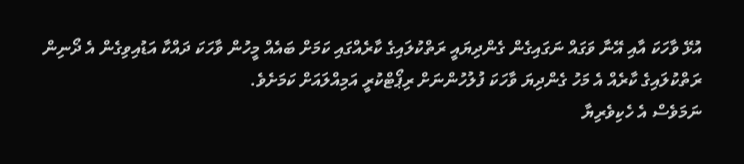އުޅޭ ވާހަކަ އާއި އޭނާ ވަގައް ނަގައިގެން ގެންދިޔައީ ރަތްކުލައިގެ ކާރެއްގައި ކަމަށް ބައެއް މީހުން ވާހަކަ ދައްކާ އަޑުއިވިގެން އެ ދޯނިން ރަތްކުލައިގެ ކާރެއް އެ މަހު ގެންދިޔަ ވާހަކަ ފުލުހުންނަށް ރިޕޯޓްކުރީ އަމިއްލައަށް ކަމަށެވެ.
ނަމަވެސް އެ ހެކިވެރިޔާ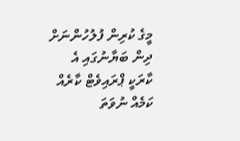މީގެ ކުރިން ފުލުހުންނަށް ދިން ބަޔާނުގައި އެ ކާރަކީ ޕްރައިވެޓް ކާރެއް ކަމެއް ނުވަތަ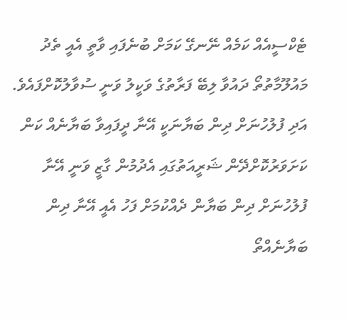ޓެކްސީއެއް ކަމެއް ނޭނގޭ ކަމަށް ބުނެފައި ވާތީ އެއީ ތެދު މައުލޫމާތުތޯ ދައުވާ ލިބޭ ފަރާތުގެ ވަކީލު ވަނީ ސުވާލުކޮށްފައެވެ. އަދި ފުލުހުނަށް ދިން ބަޔާނަކީ އޭނާ ދީފައިވާ ބަޔާނެއް ކަން ކަށަވަރުކޮށްދޭން ޝަރީއަތުގައި އެދުމުން ގާޒީ ވަނީ އޭނާ ފުލުހުނަށް ދިން ބަޔާން ދެއްކުމަށް ފަހު އެއީ އޭނާ ދިން ބަޔާނެއްތޯ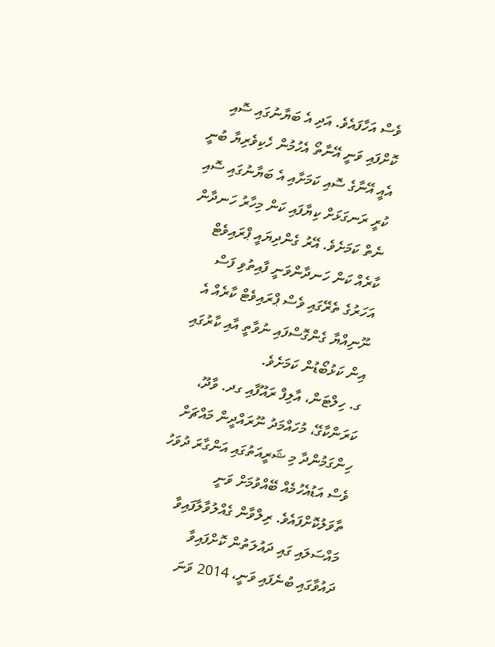ވެސް އަހާފައެވެ. އަދި އެ ބަޔާނުގައި ސޮއި ކޮށްފައި ވަނީ އޭނާތޯ އެހުމުން ހެކިވެރިޔާ ބުނީ އެއީ އޭނާގެ ސޮއި ކަމަށާއި އެ ބަޔާނުގައި ސޮއި ކުރީ ރަނގަޅަށް ކިޔާފައި ކަން މިހާރު ހަނދާން ނެތް ކަމަށެވެ. އޭރު ގެންދިޔައީ ޕްރައިވެޓް ކާރެއް ކަން ހަނދާންވަނީ ފާއިތުވި ފަސް އަހަރުގެ ތެރޭގައި ވެސް ޕްރައިވެޓް ކާރެއް އެ ނޫނިއްޔާ ގެންގޮސްފައި ނުވާތީ އާއި ކާރުގައި އިން ކަޅުބޯޑުން ކަމަށެވެ.
ގ. ހިލްޓަން، އާލިފް ރައޫފާއި ގދ. ވާދޫ، ކަރަންކާގޭ، މުހައްމަދު ނޫރައްދީން މައްޗަށް ހިންގަމުންދާ މި ޝަރީއަތުގައި އަންގާރަ ދުވަހު ވެސް އަޑުއެހުމެއް ބޭއްވުމަށް ވަނީ ތާވަލުކޮށްފައެވެ. ރިލްވާން ގެއްލުވާލާފައިވާ މައްސަލައި ގައި ދައުލަތުން ކޮށްފައިވާ ދައުވާގައި ބުނެފައި ވަނީ، 2014 ވަނަ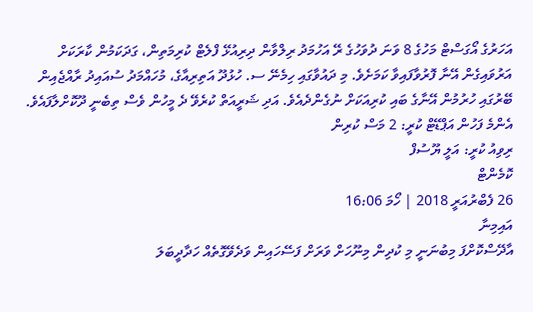އަހަރުގެ އޯގަސްޓް މަހުގެ 8 ވަނަ ދުވަހުގެ ރޭ އަހުމަދު ރިލްވާން ދިރިއުޅޭ ފްލެޓް ކުރިމަތިން، ގަދަކަމުން ކާރަކަށް އަރުވައިގެން އޭނާ ފޮރުވާފައިވާ ކަމަށެވެ. މި ދައުވާގައި ހިމެނޭ ސ. ހުޅުދޫ އަތިރިއާގެ، މުހައްމަދު ސުއައިދު ރާއްޖެއިން ބޭރުގައި ހުރުމުން އޭނާގެ ބައި ކުރިއަކަށް ނުގެންދެއެވެ. އަދި ޝަރީއަތް ކުރެވޭ ދެ މީހުން ވެސް ތިބެނީ ދޫކޮށްލާފައެވެ.
އެންމެ ފަހުން އަޕްޑޭޓް ކުރީ: 2 މަސް ކުރިން
ރިވިއު ކުރީ: އަލީ ޔޫސުފް
ކޮމެންޓް
26 ފެބްރުއަރީ 2018 | ހޯމަ 16:06
އައިމިނާ
އާދޭސްކޮށްފަ މިބުނަނީ މި ކުދިން މިނޫހަށް ވަރަށް ފަސޭހައިން ވަދެވޭގޮތެއް ހަދާދީބަލަ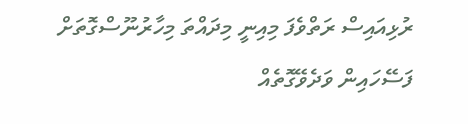ރުޅިއައިސް ރަތްވެފަ މިއިނީ މިދައްތަ މިހާރުނޫސްގޮތަށް ފަސޭހައިން ވަދެވޭގޮތެއް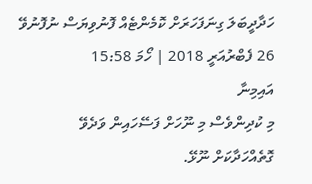ހަދާދީބަލަ ގިނަފަހަރަށް ކޮމެންޓެއް ފޮނުވިޔަސް ނުފޮނުވޭ
26 ފެބްރުއަރީ 2018 | ހޯމަ 15:58
އައިމިނާ
މި ކުދިންވެސް މި ނޫހަށް ފަސޭހައިން ވަދެވޭ ގޮތެއްހަދާކަށް ނޫޅޭ.